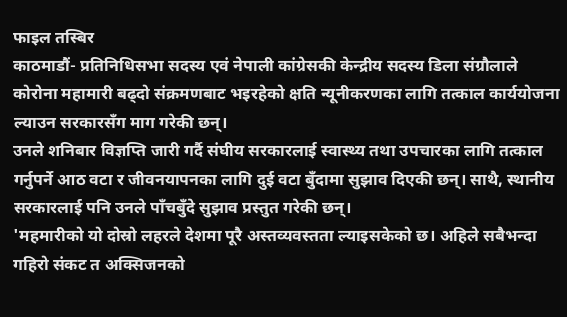फाइल तस्बिर
काठमाडौं- प्रतिनिधिसभा सदस्य एवं नेपाली कांग्रेसकी केन्द्रीय सदस्य डिला संग्रौलाले कोरोना महामारी बढ्दो संक्रमणबाट भइरहेको क्षति न्यूनीकरणका लागि तत्काल कार्ययोजना ल्याउन सरकारसँग माग गरेकी छन्।
उनले शनिबार विज्ञप्ति जारी गर्दै संघीय सरकारलाई स्वास्थ्य तथा उपचारका लागि तत्काल गर्नुपर्ने आठ वटा र जीवनयापनका लागि दुई वटा बुँदामा सुझाव दिएकी छन्। साथै, स्थानीय सरकारलाई पनि उनले पाँचबुँदे सुझाव प्रस्तुत गरेकी छन्।
'महमारीको यो दोस्रो लहरले देशमा पूरै अस्तव्यवस्तता ल्याइसकेको छ। अहिले सबैभन्दा गहिरो संकट त अक्सिजनको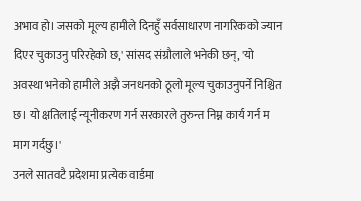अभाव हो। जसको मूल्य हामीले दिनहुँ सर्वसाधारण नागरिकको ज्यान दिएर चुकाउनु परिरहेको छ,' सांसद संग्रौलाले भनेकी छन्, 'यो अवस्था भनेको हामीले अझै जनधनको ठूलो मूल्य चुकाउनुपर्ने निश्चित छ। यो क्षतिलाई न्यूनीकरण गर्न सरकारले तुरुन्त निम्न कार्य गर्न म माग गर्दछु।'
उनले सातवटै प्रदेशमा प्रत्येक वार्डमा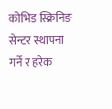कोभिड स्क्रिनिङ सेन्टर स्थापना गर्ने र हरेक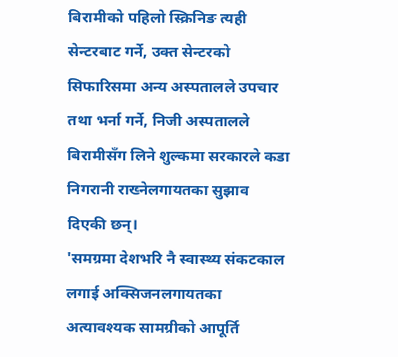बिरामीको पहिलो स्क्रिनिङ त्यही सेन्टरबाट गर्ने, उक्त सेन्टरको सिफारिसमा अन्य अस्पतालले उपचार तथा भर्ना गर्ने, निजी अस्पतालले बिरामीसँग लिने शुल्कमा सरकारले कडा निगरानी राख्नेलगायतका सुझाव दिएकी छन्।
'समग्रमा देशभरि नै स्वास्थ्य संकटकाल लगाई अक्सिजनलगायतका अत्यावश्यक सामग्रीको आपूर्ति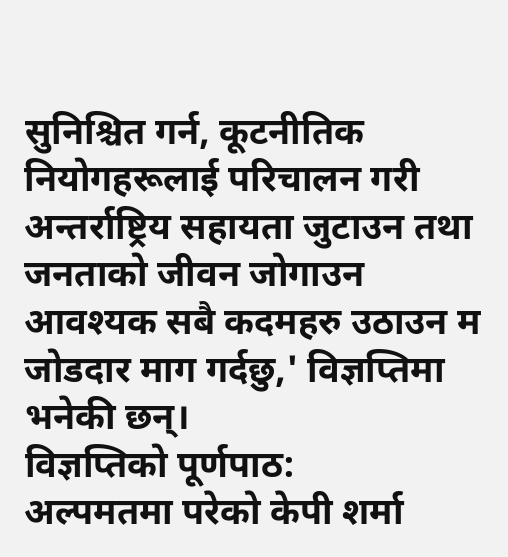सुनिश्चित गर्न, कूटनीतिक नियोगहरूलाई परिचालन गरी अन्तर्राष्ट्रिय सहायता जुटाउन तथा जनताको जीवन जोगाउन आवश्यक सबै कदमहरु उठाउन म जोडदार माग गर्दछु,' विज्ञप्तिमा भनेकी छन्।
विज्ञप्तिको पूर्णपाठ:
अल्पमतमा परेको केपी शर्मा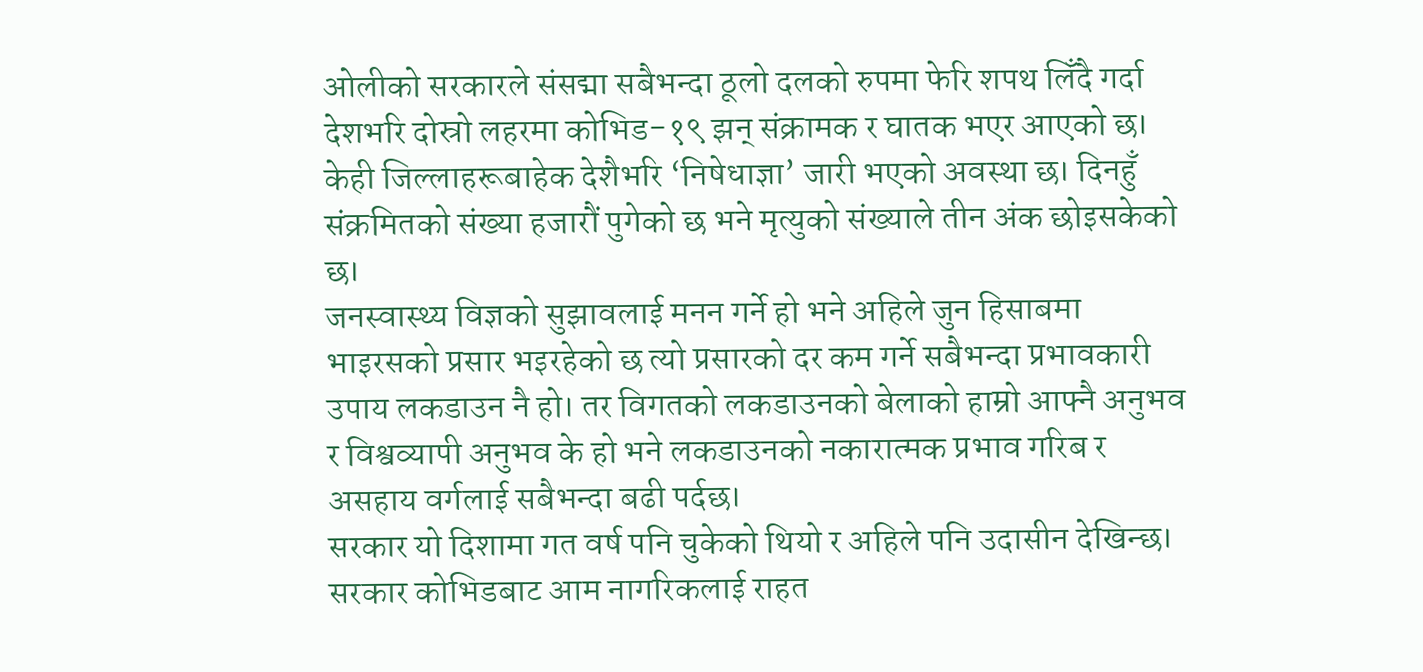ओलीको सरकारले संसद्मा सबैभन्दा ठूलो दलको रुपमा फेरि शपथ लिँदै गर्दा देशभरि दोस्रो लहरमा कोभिड-१९ झन् संक्रामक र घातक भएर आएको छ। केही जिल्लाहरूबाहेक देशैभरि ‘निषेधाज्ञा’ जारी भएको अवस्था छ। दिनहुँ संक्रमितको संख्या हजारौं पुगेको छ भने मृत्युको संख्याले तीन अंक छोइसकेको छ।
जनस्वास्थ्य विज्ञको सुझावलाई मनन गर्ने हो भने अहिले जुन हिसाबमा भाइरसको प्रसार भइरहेको छ त्यो प्रसारको दर कम गर्ने सबैभन्दा प्रभावकारी उपाय लकडाउन नै हो। तर विगतको लकडाउनको बेलाको हाम्रो आफ्नै अनुभव र विश्वव्यापी अनुभव के हो भने लकडाउनको नकारात्मक प्रभाव गरिब र असहाय वर्गलाई सबैभन्दा बढी पर्दछ।
सरकार यो दिशामा गत वर्ष पनि चुकेको थियो र अहिले पनि उदासीन देखिन्छ। सरकार कोभिडबाट आम नागरिकलाई राहत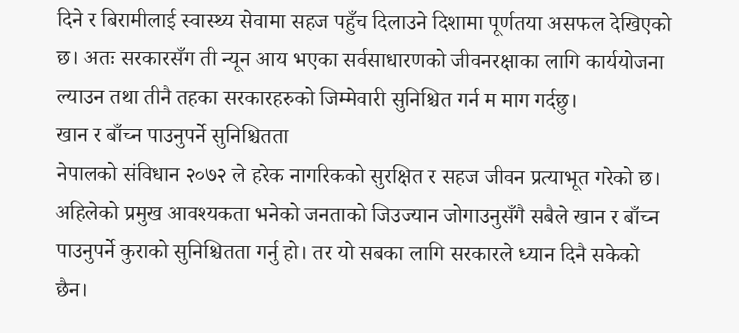दिने र बिरामीलाई स्वास्थ्य सेवामा सहज पहुँच दिलाउने दिशामा पूर्णतया असफल देखिएको छ। अतः सरकारसँग ती न्यून आय भएका सर्वसाधारणको जीवनरक्षाका लागि कार्ययोजना ल्याउन तथा तीनै तहका सरकारहरुको जिम्मेवारी सुनिश्चित गर्न म माग गर्दछु।
खान र बाँच्न पाउनुपर्ने सुनिश्चितता
नेपालको संविधान २०७२ ले हरेक नागरिकको सुरक्षित र सहज जीवन प्रत्याभूत गरेको छ। अहिलेको प्रमुख आवश्यकता भनेको जनताको जिउज्यान जोगाउनुसँगै सबैले खान र बाँच्न पाउनुपर्ने कुराको सुनिश्चितता गर्नु हो। तर यो सबका लागि सरकारले ध्यान दिनै सकेको छैन।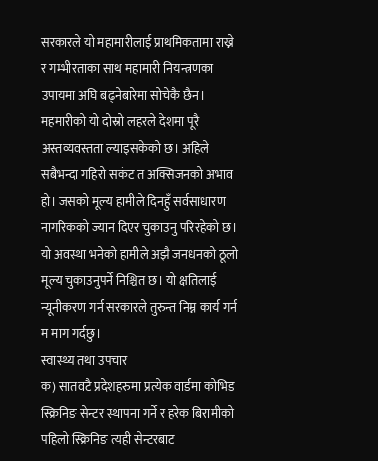सरकारले यो महामारीलाई प्राथमिकतामा राख्ने र गम्भीरताका साथ महामारी नियन्त्रणका उपायमा अघि बढ्नेबारेमा सोचेकै छैन।
महमारीको यो दोस्रो लहरले देशमा पूरै अस्तव्यवस्तता ल्याइसकेको छ। अहिले सबैभन्दा गहिरो सकंट त अक्सिजनको अभाव हो। जसको मूल्य हामीले दिनहुँ सर्वसाधारण नागरिकको ज्यान दिएर चुकाउनु परिरहेको छ। यो अवस्था भनेको हामीले अझै जनधनको ठूलो मूल्य चुकाउनुपर्ने निश्चित छ। यो क्षतिलाई न्यूनीकरण गर्न सरकारले तुरुन्त निम्न कार्य गर्न म माग गर्दछु।
स्वास्थ्य तथा उपचार
क) सातवटै प्रदेशहरुमा प्रत्येक वार्डमा कोभिड स्क्रिनिङ सेन्टर स्थापना गर्ने र हरेक बिरामीको पहिलो स्क्रिनिङ त्यही सेन्टरबाट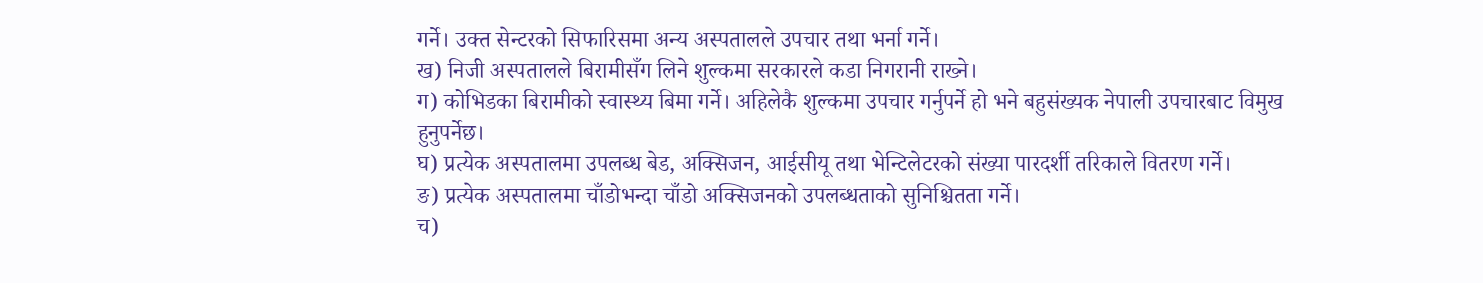गर्ने। उक्त सेन्टरको सिफारिसमा अन्य अस्पतालले उपचार तथा भर्ना गर्ने।
ख) निजी अस्पतालले बिरामीसँग लिने शुल्कमा सरकारले कडा निगरानी राख्ने।
ग) कोभिडका बिरामीको स्वास्थ्य बिमा गर्ने। अहिलेकै शुल्कमा उपचार गर्नुपर्ने हो भने बहुसंख्यक नेपाली उपचारबाट विमुख हुनुपर्नेछ।
घ) प्रत्येक अस्पतालमा उपलब्ध बेड, अक्सिजन, आईसीयू तथा भेन्टिलेटरको संख्या पारदर्शी तरिकाले वितरण गर्ने।
ङ) प्रत्येक अस्पतालमा चाँडोभन्दा चाँडो अक्सिजनको उपलब्धताको सुनिश्चितता गर्ने।
च)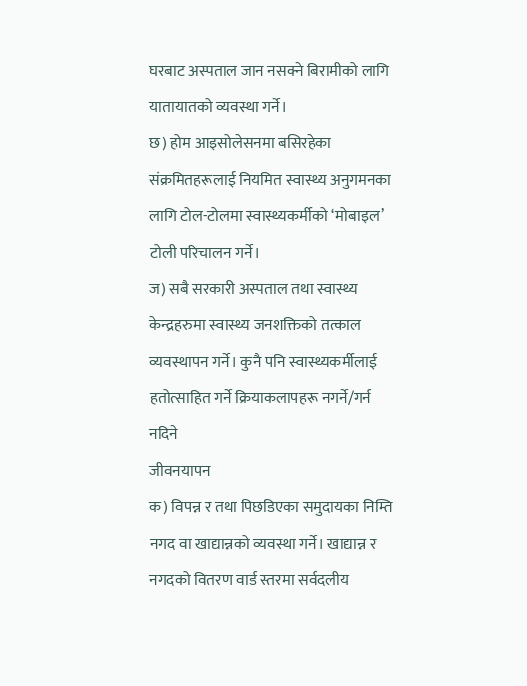घरबाट अस्पताल जान नसक्ने बिरामीको लागि यातायातको व्यवस्था गर्ने।
छ) होम आइसोलेसनमा बसिरहेका संक्रमितहरूलाई नियमित स्वास्थ्य अनुगमनका लागि टोल-टोलमा स्वास्थ्यकर्मीको ‘मोबाइल’ टोली परिचालन गर्ने।
ज) सबै सरकारी अस्पताल तथा स्वास्थ्य केन्द्रहरुमा स्वास्थ्य जनशक्तिको तत्काल व्यवस्थापन गर्ने। कुनै पनि स्वास्थ्यकर्मीलाई हतोत्साहित गर्ने क्रियाकलापहरू नगर्ने/गर्न नदिने
जीवनयापन
क) विपन्न र तथा पिछडिएका समुदायका निम्ति नगद वा खाद्यान्नको व्यवस्था गर्ने। खाद्यान्न र नगदको वितरण वार्ड स्तरमा सर्वदलीय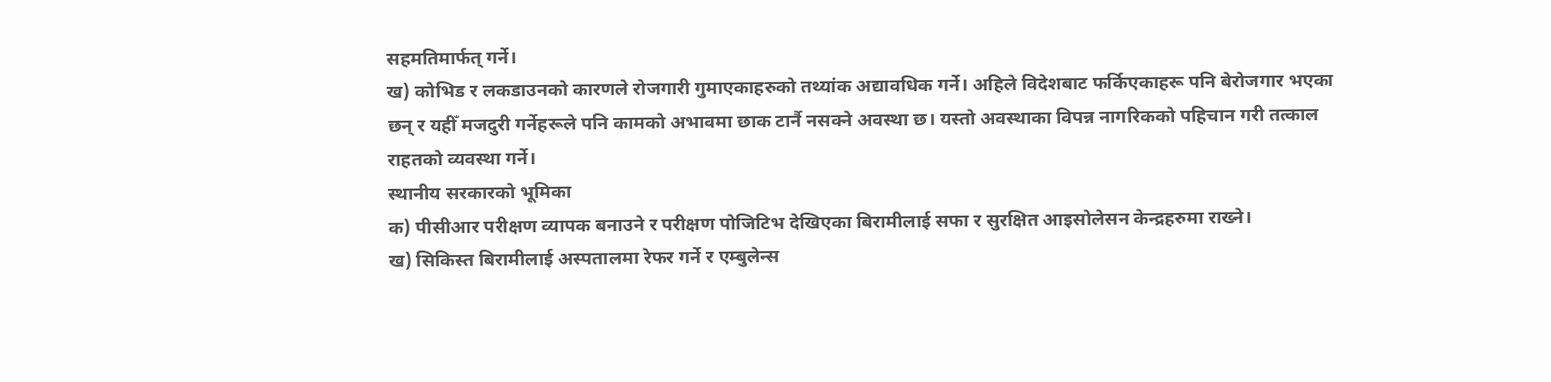सहमतिमार्फत् गर्ने।
ख) कोभिड र लकडाउनको कारणले रोजगारी गुमाएकाहरुको तथ्यांक अद्यावधिक गर्ने। अहिले विदेशबाट फर्किएकाहरू पनि बेरोजगार भएका छन् र यहीँ मजदुरी गर्नेहरूले पनि कामको अभावमा छाक टार्नै नसक्ने अवस्था छ। यस्तो अवस्थाका विपन्न नागरिकको पहिचान गरी तत्काल राहतको व्यवस्था गर्ने।
स्थानीय सरकारको भूमिका
क) पीसीआर परीक्षण व्यापक बनाउने र परीक्षण पोजिटिभ देखिएका बिरामीलाई सफा र सुरक्षित आइसोलेसन केन्द्रहरुमा राख्ने।
ख) सिकिस्त बिरामीलाई अस्पतालमा रेफर गर्ने र एम्बुलेन्स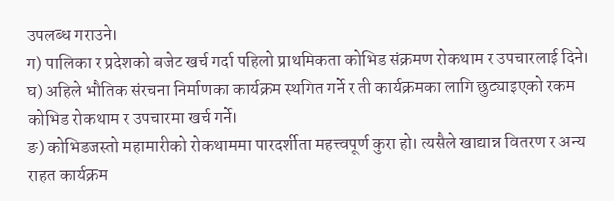उपलब्ध गराउने।
ग) पालिका र प्रदेशको बजेट खर्च गर्दा पहिलो प्राथमिकता कोभिड संक्रमण रोकथाम र उपचारलाई दिने।
घ) अहिले भौतिक संरचना निर्माणका कार्यक्रम स्थगित गर्ने र ती कार्यक्रमका लागि छुट्याइएको रकम कोभिड रोकथाम र उपचारमा खर्च गर्ने।
ङ) कोभिडजस्तो महामारीको रोकथाममा पारदर्शीता महत्त्वपूर्ण कुरा हो। त्यसैले खाद्यान्न वितरण र अन्य राहत कार्यक्रम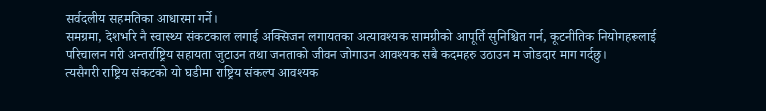सर्वदलीय सहमतिका आधारमा गर्ने।
समग्रमा, देशभरि नै स्वास्थ्य संकटकाल लगाई अक्सिजन लगायतका अत्यावश्यक सामग्रीको आपूर्ति सुनिश्चित गर्न, कूटनीतिक नियोगहरूलाई परिचालन गरी अन्तर्राष्ट्रिय सहायता जुटाउन तथा जनताको जीवन जोगाउन आवश्यक सबै कदमहरु उठाउन म जोडदार माग गर्दछु।
त्यसैगरी राष्ट्रिय संकटको यो घडीमा राष्ट्रिय संकल्प आवश्यक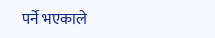पर्ने भएकाले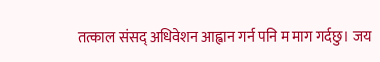तत्काल संसद् अधिवेशन आह्वान गर्न पनि म माग गर्दछु। जय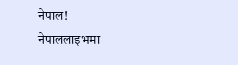नेपाल!
नेपाललाइभमा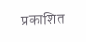प्रकाशित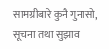सामग्रीबारे कुनै गुनासो,
सूचना तथा सुझाव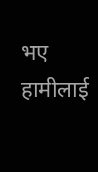भए हामीलाई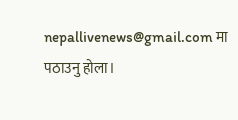nepallivenews@gmail.com मा
पठाउनु होला।